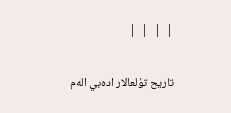|  |  |  |

تاريح تۇلعالار ادەبي الەم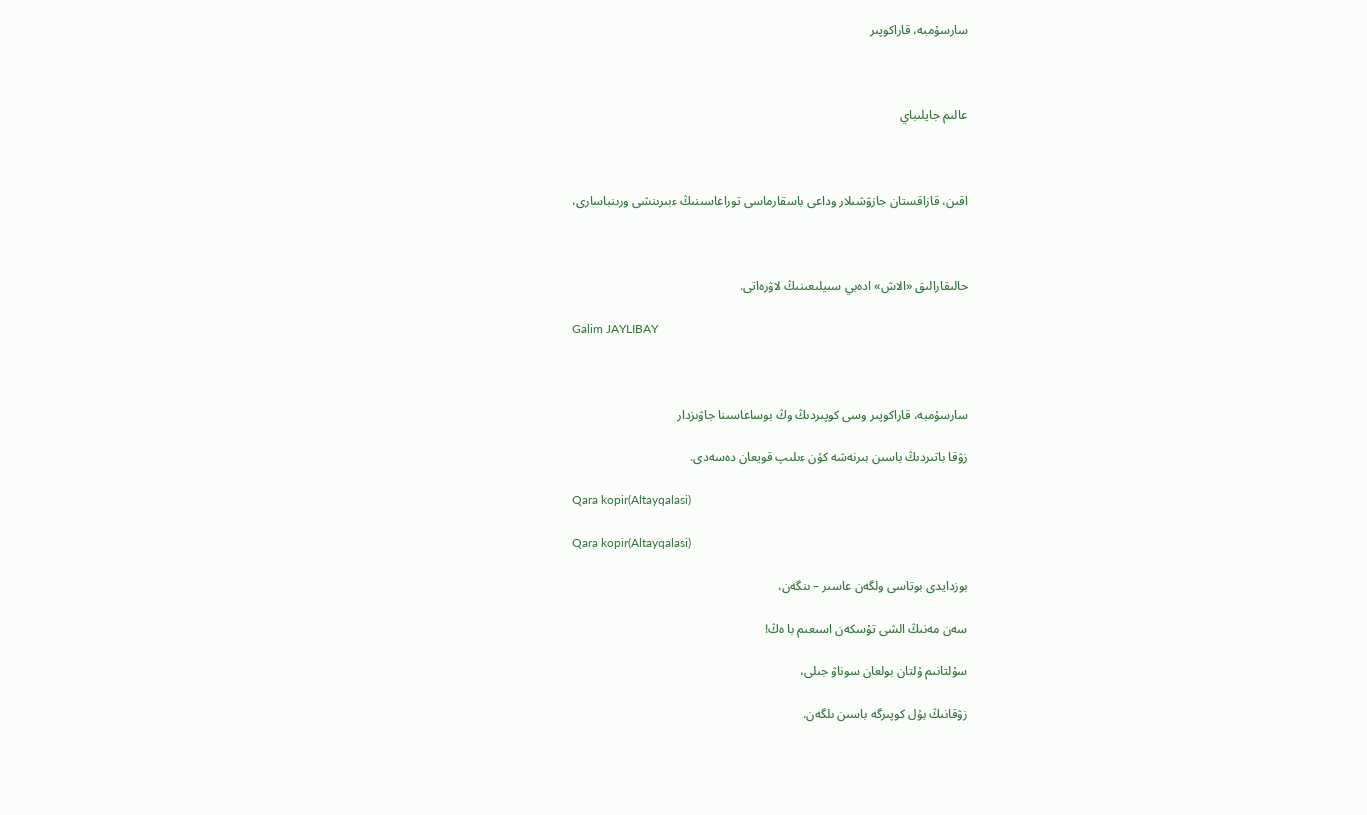سارسۇمبە، قاراكوپىر



عالىم جايلىباي



اقىن، قازاقستان جازۋشىلار وداعى باسقارماسى توراعاسىنىڭ ءبىرىنشى ورىنباسارى،



حالىقارالىق «الاش» ادەبي سىيلىعىنىڭ لاۋرەاتى.

Galim JAYLIBAY



سارسۇمبە، قاراكوپىر وسى كوپىردىڭ وڭ بوساعاسىنا جاۋىزدار

زۋقا باتىردىڭ باسىن بىرنەشە كۇن ءىلىپ قويعان دەسەدى.

Qara kopir(Altayqalasi)

Qara kopir(Altayqalasi)

بوزدايدى بوتاسى ولگەن عاسىر – ىنگەن،

سەن مەنىڭ الشى تۇسكەن اسىعىم با ەڭ!

سۇلتانىم ۇلتان بولعان سوناۋ جىلى،

زۋقانىڭ بۇل كوپىرگە باسىن ىلگەن.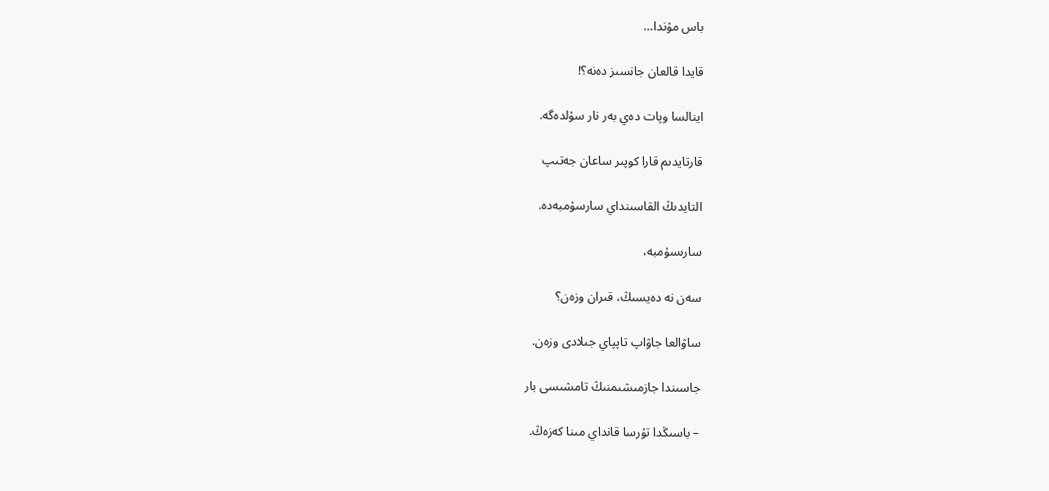باس مۇندا…

قايدا قالعان جانسىز دەنە؟!

اينالسا وپات دەي بەر نار سۇلدەگە.

قارتايدىم قارا كوپىر ساعان جەتىپ

التايدىڭ القاسىنداي سارسۇمبەدە.

سارىسۇمبە،

سەن نە دەيسىڭ، قىران وزەن؟

ساۋالعا جاۋاپ تاپپاي جىلادى وزەن.

جاسىندا جازمىشىمنىڭ تامشىسى بار

– باسىڭدا تۇرسا قانداي مىنا كەزەڭ.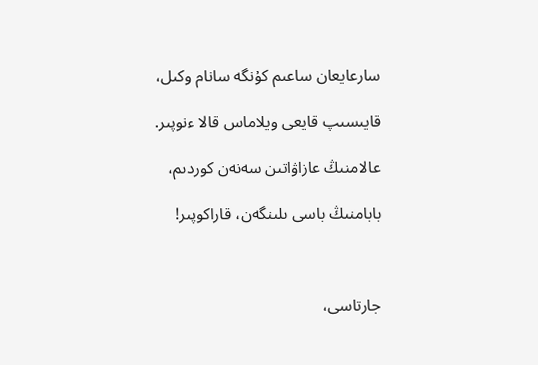سارعايعان ساعىم كۇنگە سانام وكىل،

قايىسىپ قايعى ويلاماس قالا ءنوپىر.

عالامنىڭ عازاۋاتىن سەنەن كوردىم،

بابامنىڭ باسى ىلىنگەن، قاراكوپىر!



جارتاسى،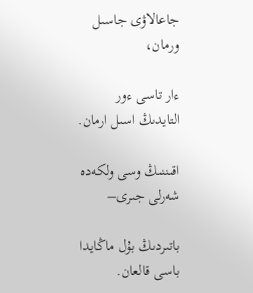جاعالاۋى جاسىل ورمان،

ءار تاسى ءور التايدىڭ اسىل ارمان.

اقىننىڭ وسى ولكەدە شەرلى جىرى–

باتىردىڭ بۇل ماڭايدا باسى قالعان.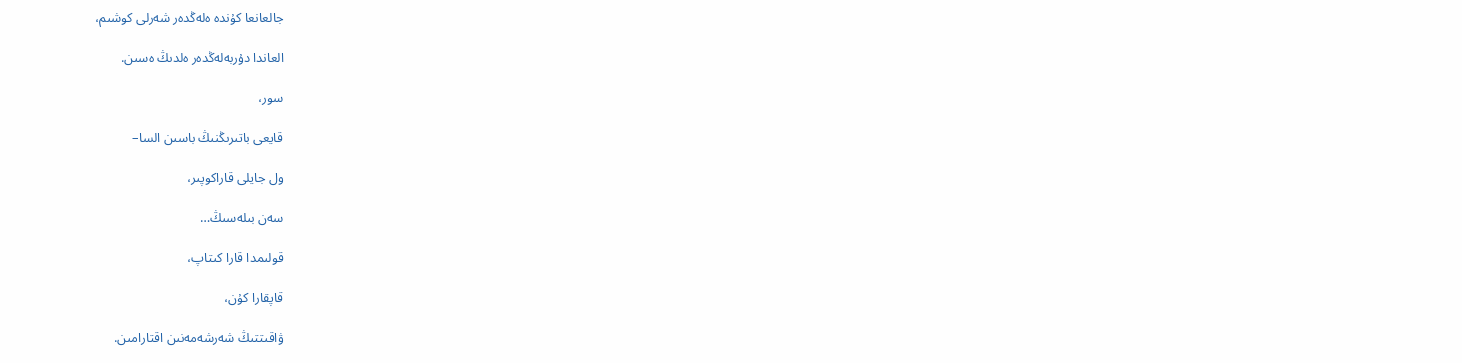جالعانعا كۇندە ەلەڭدەر شەرلى كوشىم،

العاندا دۇربەلەڭدەر ەلدىڭ ەسىن.

سور،

قايعى باتىرىڭنىڭ باسىن السا–

ول جايلى قاراكوپىر،

سەن بىلەسىڭ…

قولىمدا قارا كىتاپ،

قاپقارا كۇن،

ۋاقىتتىڭ شەرشەمەنىن اقتارامىن.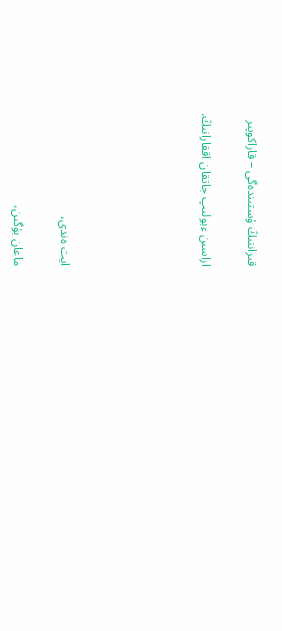قىراننىڭ ۇستىندەگى – قاراكوپىر

اراسىن ءبولىپ جاتقان اققارانىڭ.





ايت ەندى،

ماعان بۇگىن،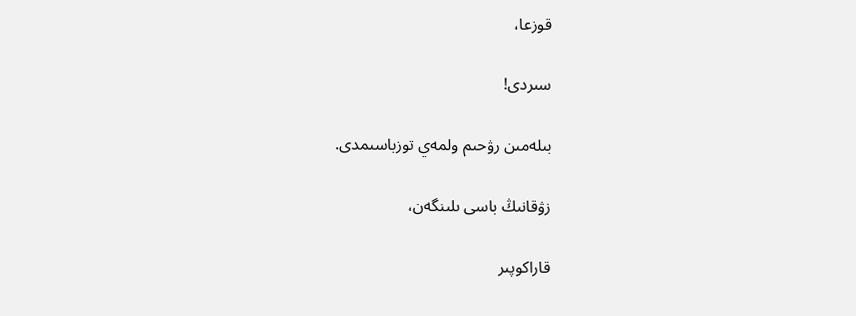قوزعا،

سىردى!

بىلەمىن رۋحىم ولمەي توزباسىمدى.

زۋقانىڭ باسى ىلىنگەن،

قاراكوپىر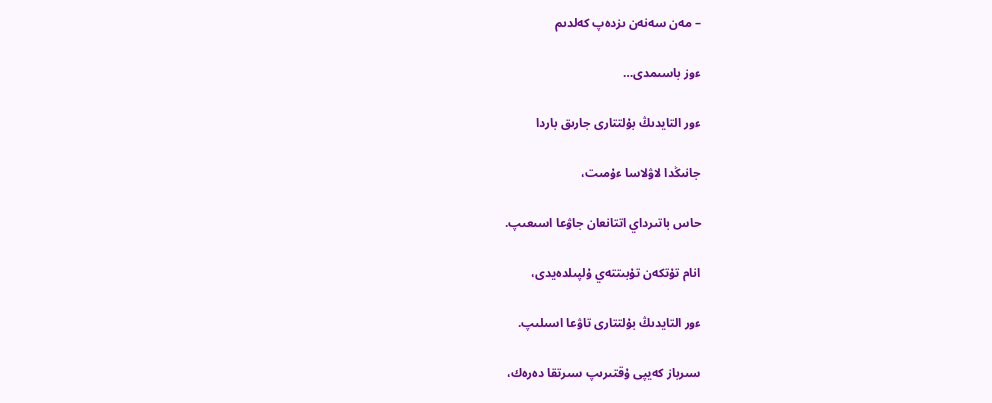– مەن سەنەن ىزدەپ كەلدىم

ءوز باسىمدى…

ءور التايدىڭ بۇلتتارى جارىق باردا

جانىڭدا لاۋلاسا ءۇمىت،

حاس باتىرداي اتتانعان جاۋعا اسىعىپ.

انام تۇتكەن تۇبىتتەي ۇلپىلدەيدى،

ءور التايدىڭ بۇلتتارى تاۋعا اسىلىپ.

سىرباز كەيپى ۇقتىرىپ سىرتقا دەرەك،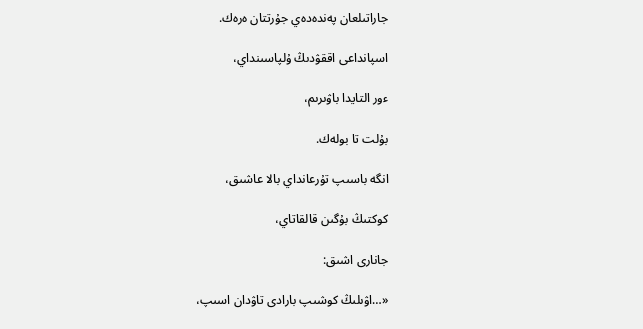جاراتىلعان پەندەدەي جۇرتتان ەرەك.

اسپانداعى اققۋدىڭ ۇلپاسىنداي،

ءور التايدا باۋىرىم،

بۇلت تا بولەك.

انگە باسىپ تۇرعانداي بالا عاشىق،

كوكتىڭ بۇگىن قالقاتاي،

جانارى اشىق:

«…اۋىلىڭ كوشىپ بارادى تاۋدان اسىپ،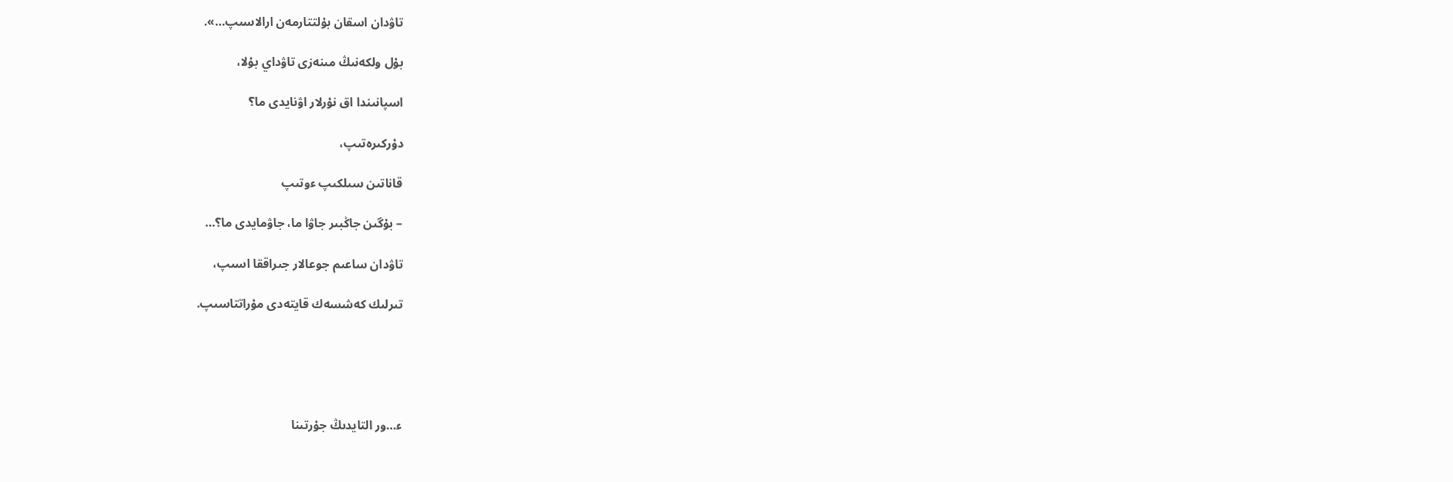تاۋدان اسقان بۇلتتارمەن ارالاسىپ…».

بۇل ولكەنىڭ مىنەزى تاۋداي بۇلا،

اسپانىندا اق نۇرلار اۋنايدى ما؟

دۇركىرەتىپ،

قاناتىن سىلكىپ ءوتىپ

– بۇگىن جاڭبىر جاۋا ما، جاۋمايدى ما؟…

تاۋدان ساعىم جوعالار جىراققا اسىپ،

تىرلىك كەشسەك قايتەدى مۇراتتاسىپ.





ء…ور التايدىڭ جۇرتىنا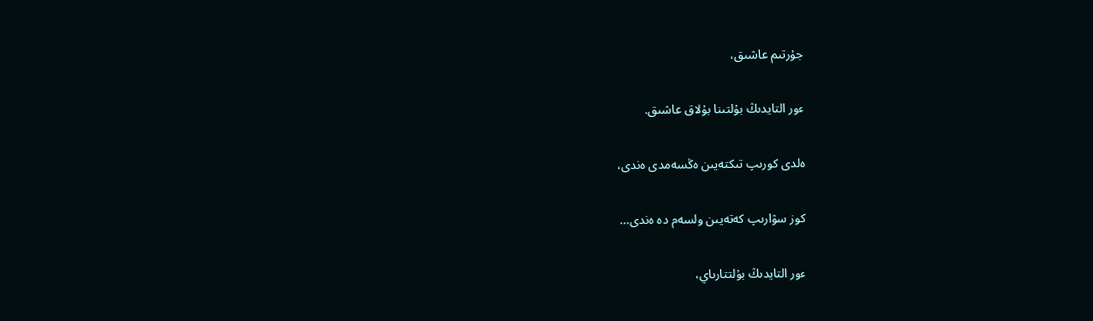جۇرتىم عاشىق،

ءور التايدىڭ بۇلتىنا بۇلاق عاشىق.

ەلدى كورىپ تىكتەيىن ەڭسەمدى ەندى،

كوز سۋارىپ كەتەيىن ولسەم دە ەندى…

ءور التايدىڭ بۇلتتارىاي،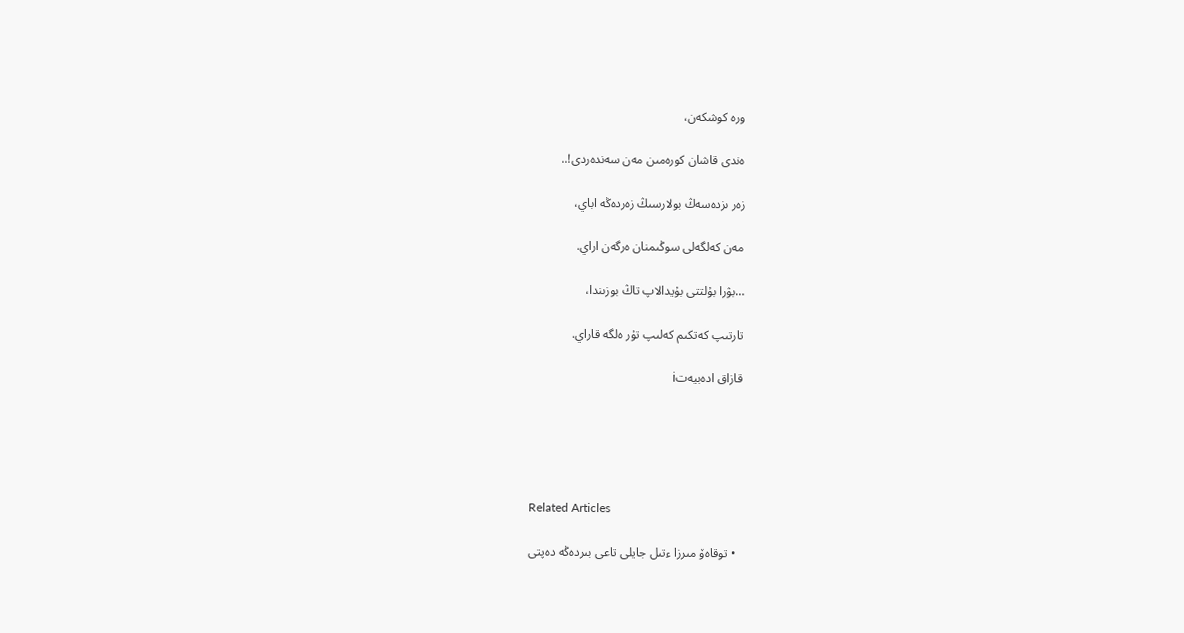ورە كوشكەن،

ەندى قاشان كورەمىن مەن سەندەردى!..

زەر ىزدەسەڭ بولارسىڭ زەردەڭە اباي،

مەن كەلگەلى سوڭىمنان ەرگەن اراي.

…بۋرا بۇلتتى بۇيدالاپ تاڭ بوزىندا،

تارتىپ كەتكىم كەلىپ تۇر ەلگە قاراي.

قازاق ادەبيەتi





Related Articles

  • توقاەۆ مىرزا ءتىل جايلى تاعى بىردەڭە دەپتى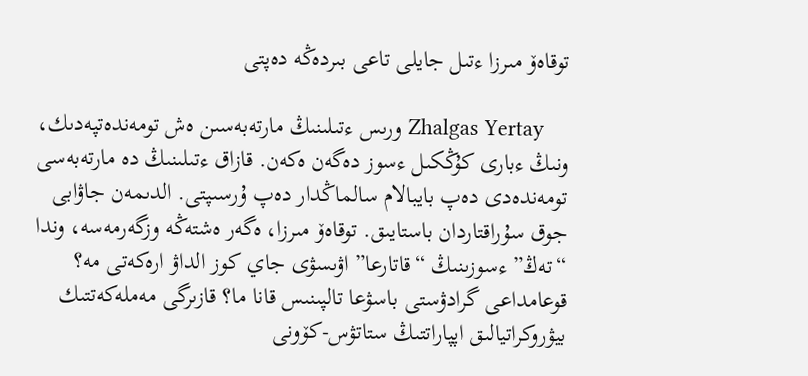توقاەۆ مىرزا ءتىل جايلى تاعى بىردەڭە دەپتى

    Zhalgas Yertay ورىس ءتىلىنىڭ مارتەبەسىن ەش تومەندەتپەدىك، ونىڭ ءبارى كۇڭكىل ءسوز دەگەن ەكەن. قازاق ءتىلىنىڭ دە مارتەبەسى تومەندەدى دەپ بايبالام سالماڭدار دەپ ۇرسىپتى. الدىمەن جاۋابى جوق سۇراقتاردان باستايىق. توقاەۆ مىرزا، ەگەر ەشتەڭە وزگەرمەسە، وندا “تەڭ” ءسوزىنىڭ “قاتارعا” اۋىسۋى جاي كوز الداۋ ارەكەتى مە؟ قوعامداعى گرادۋستى باسۋعا تالپىنىس قانا ما؟ قازىرگى مەملەكەتتىك بيۋروكراتيالىق اپپاراتتىڭ ستاتۋس-كۆونى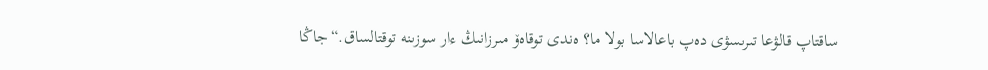ساقتاپ قالۋعا تىرىسۋى دەپ باعالاسا بولا ما؟ ەندى توقاەۆ مىرزانىڭ ءار سوزىنە توقتالساق.“جاڭا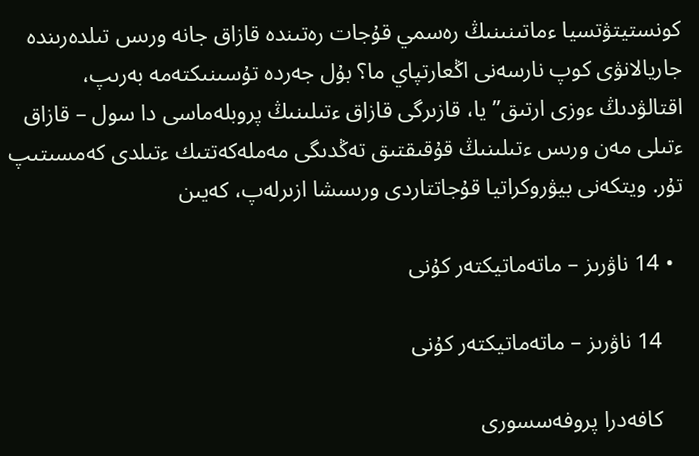كونستيتۋتسيا ءماتىنىنىڭ رەسمي قۇجات رەتىندە قازاق جانە ورىس تىلدەرىندە جاريالانۋى كوپ نارسەنى اڭعارتپاي ما؟ بۇل جەردە تۇسىنىكتەمە بەرىپ، اقتالۋدىڭ ءوزى ارتىق”يا، قازىرگى قازاق ءتىلىنىڭ پروبلەماسى دا سول – قازاق ءتىلى مەن ورىس ءتىلىنىڭ قۇقىقتىق تەڭدىگى مەملەكەتتىك ءتىلدى كەمسىتىپ تۇر. ويتكەنى بيۋروكراتيا قۇجاتتاردى ورىسشا ازىرلەپ، كەيىن

  • 14 ناۋرىز – ماتەماتيكتەر كۇنى

    14 ناۋرىز – ماتەماتيكتەر كۇنى

    كافەدرا پروفەسسورى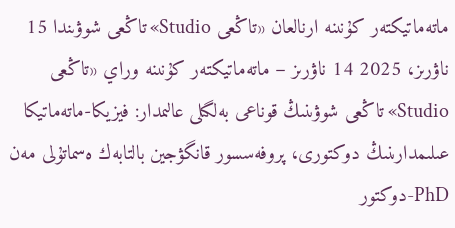ماتەماتيكتەر كۇنىنە ارنالعان «تاڭعى Studio» تاڭعى شوۋىندا 15 ناۋرىز، 2025 14 ناۋرىز – ماتەماتيكتەر كۇنىنە وراي «تاڭعى Studio» تاڭعى شوۋىنىڭ قوناعى بەلگىلى عالىمدار: فيزيكا-ماتەماتيكا عىلىمدارىنىڭ دوكتورى، پروفەسسور قانگۋجين بالتابەك ەسماتۇلى مەن PhD-دوكتور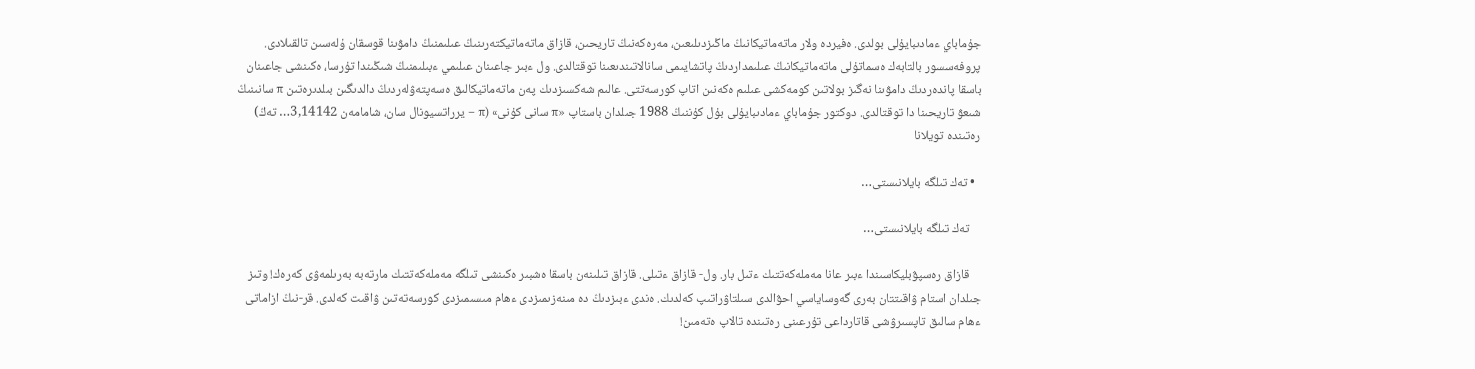جۇماباي ءمادىبايۇلى بولدى. ەفيردە ولار ماتەماتيكانىڭ ماڭىزدىلىعىن، مەرەكەنىڭ تاريحىن، قازاق ماتەماتيكتەرىنىڭ عىلىمنىڭ دامۋىنا قوسقان ۇلەسىن تالقىلادى. پروفەسسور بالتابەك ەسماتۇلى ماتەماتيكانىڭ عىلىمداردىڭ پاتشايىمى سانالاتىندىعىنا توقتالدى. ول ءبىر جاعىنان عىلىمي ءبىلىمنىڭ شىڭىندا تۇرسا، ەكىنشى جاعىنان باسقا پاندەردىڭ دامۋىنا نەگىز بولاتىن كومەكشى عىلىم ەكەنىن اتاپ كورسەتتى. عالىم شەكسىزدىك پەن ماتەماتيكالىق ەسەپتەۋلەردىڭ دالدىگىن بىلدىرەتىن π سانىنىڭ شىعۋ تاريحىنا دا توقتالدى. دوكتور جۇماباي ءمادىبايۇلى بۇل كۇننىڭ 1988 جىلدان باستاپ «π سانى كۇنى» (π – يرراتسيونال سان، شامامەن 3,14142… تەڭ) رەتىندە تويلانا

  • تەك تىلگە بايلانىستى…

    تەك تىلگە بايلانىستى…

    قازاق رەسپۋبليكاسىندا ءبىر عانا مەملەكەتتىك ءتىل بار. ول- قازاق ءتىلى. قازاق تىلىنەن باسقا ەشبىر ەكىنشى تىلگە مەملەكەتتىك مارتەبە بەرىلمەۋى كەرەك! وتىز جىلدان استام ۋاقىتتان بەرى گەوساياسي احۋالدى سىلتاۋراتىپ كەلدىك. ەندى ءبىزدىڭ دە مىنەزىمىزدى ءھام مىسىمىزدى كورسەتەتىن ۋاقىت كەلدى. قر-نىڭ ازاماتى ءھام سالىق تاپسىرۋشى قاتارداعى تۇرعىنى رەتىندە تالاپ ەتەمىن!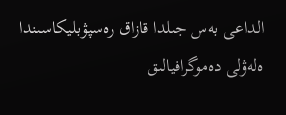الداعى بەس جىلدا قازاق رەسپۋبليكاسىندا ەلەۋلى دەموگرافيالىق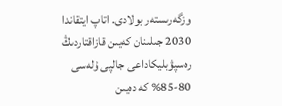وزگەرىستەر بولادى. اتاپ ايتقاندا 2030 جىلىنان كەيىن قازاقتاردىڭ رەسپۋبليكاداعى جالپى ۇلەسى 80-85% كە دەيىن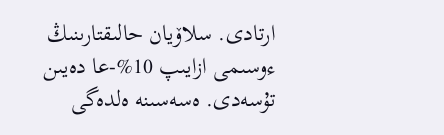ارتادى. سلاۆيان حالىقتارىنىڭ ءوسىمى ازايىپ 10%-عا دەيىن تۇسەدى. ەسەسىنە ەلدەگى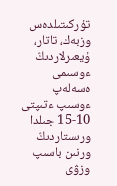تۇركىتىلدەس وزبەك، تاتار، ۇيعىرلاردىڭ ءوسىمى ەسەلەپ ءوسىپ ءتىپتى 10-15 جىلدا ورىستاردىڭ ورنىن باسىپ وزۋى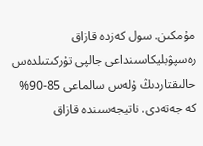مۇمكىن. سول كەزدە قازاق رەسپۋبليكاسىنداعى جالپى تۇركىتىلدەس حالىقتاردىڭ ۇلەس سالماعى 85-90% كە جەتەدى. ناتيجەسىندە قازاق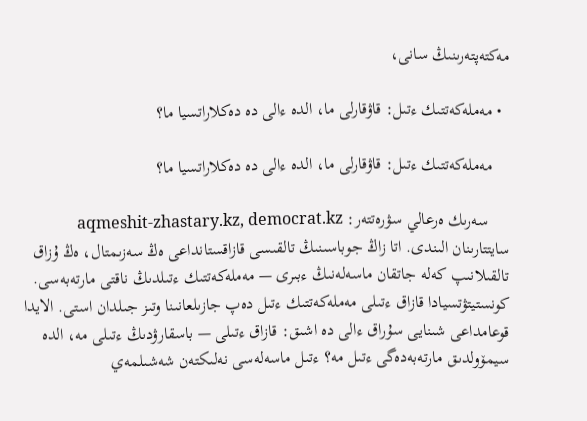مەكتەپتەرىنىڭ سانى،

  • مەملەكەتتىك ءتىل: قاۋقارلى ما، الدە ءالى دە دەكلاراتسيا ما؟

    مەملەكەتتىك ءتىل: قاۋقارلى ما، الدە ءالى دە دەكلاراتسيا ما؟

     سەرىك ەرعالي سۋرەتتەر: aqmeshit-zhastary.kz, democrat.kz سايتتارىنان الىندى. اتا زاڭ جوباسىنىڭ تالقىسى قازاقستانداعى ەڭ سەزىمتال، ەڭ ۇزاق تالقىلانىپ كەلە جاتقان ماسەلەنىڭ ءبىرى — مەملەكەتتىك ءتىلدىڭ ناقتى مارتەبەسى. كونستيتۋتسيادا قازاق ءتىلى مەملەكەتتىك ءتىل دەپ جازىلعانىنا وتىز جىلدان استى. الايدا قوعامداعى شىنايى سۇراق ءالى دە اشىق: قازاق ءتىلى — باسقارۋدىڭ ءتىلى مە، الدە سيمۆولدىق مارتەبەدەگى ءتىل مە؟ ءتىل ماسەلەسى نەلىكتەن شەشىلمەي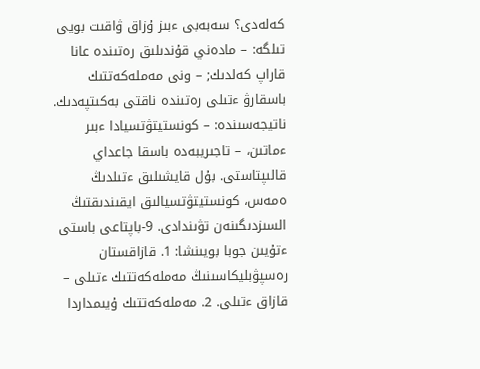كەلەدى؟ سەبەبى ءبىز ۇزاق ۋاقىت بويى تىلگە: – مادەني قۇندىلىق رەتىندە عانا قاراپ كەلدىك; – ونى مەملەكەتتىك باسقارۋ ءتىلى رەتىندە ناقتى بەكىتپەدىك. ناتيجەسىندە: – كونستيتۋتسيادا ءبىر ءماتىن، – تاجىريبەدە باسقا جاعداي قالىپتاستى. بۇل قايشىلىق ءتىلدىڭ ەمەس، كونستيتۋتسيالىق ايقىندىقتىڭ السىزدىگىنەن تۋىندادى. 9-باپتاعى باستى ءتۇيىن جوبا بويىنشا: 1. قازاقستان رەسپۋبليكاسىنىڭ مەملەكەتتىك ءتىلى – قازاق ءتىلى. 2. مەملەكەتتىك ۇيىمداردا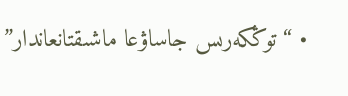• “توڭكەرىس جاساۋعا ماشىقتانعاندار”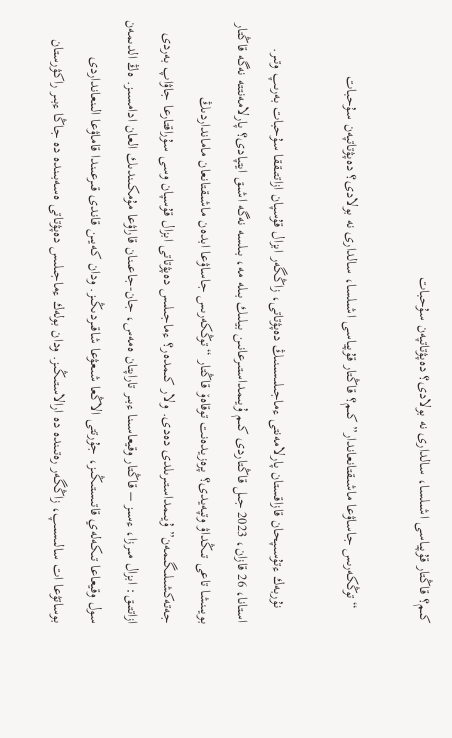كىم؟ قاڭتار قۇپياسى اشىلسا، سالدارى نە بولادى؟ دەپۋتاتپەن سۇحبات

    “توڭكەرىس جاساۋعا ماشىقتانعاندار” كىم؟ قاڭتار قۇپياسى اشىلسا، سالدارى نە بولادى؟ دەپۋتاتپەن سۇحبات

    نۇربەك ءتۇسىپحان قازاقستان پارلامەنتى ءماجىلىسىنىڭ دەپۋتاتى، زاڭگەر ابزال قۇسپان ازاتتىققا سۇحبات بەرىپ وتىر. استانا، 26 قازان، 2023 جىل قاڭتاردى كىم ۇيىمداستىرعانىن بيلىك بىلە مە، بىلسە نەگە اشىق ايتپادى؟ پارلامەنتتە نەگە قاڭتار بويىنشا تاعى تىڭداۋ وتپەيدى؟ پرەزيدەنت توقاەۆ قاڭتار “توڭكەرىس جاساۋعا ابدەن ماشىقتانعان مامانداردىڭ جەتەكشىلىگىمەن” ۇيىمداستىرىلدى دەدى. ولار كىمدەر؟ ءماجىلىس دەپۋتاتى ابزال قۇسپان وسى سۇراقتارعا جاۋاپ بەردى ازاتتىق: ابزال مىرزا، ءسىز – قاڭتار وقيعاسىنا ءبىر تاراپتان ەمەس، جان-جاعىنان قاراۋعا مۇمكىندىك العان ادامسىز. ەڭ الدىمەن سول وقيعاعا تىكەلەي قاتىستىڭىز، جۇرتتى الاڭعا شىعۋعا شاقىردىڭىز. ودان كەيىن قاندى قىرعىندا قاماۋعا الىنعانداردى بوساتۋعا ات سالىسىپ، زاڭگەر رەتىندە دە ارالاستىڭىز. ودان بولەك ءماجىلىس دەپۋتاتى ەسەبىندە دە جاڭا ءبىر راكۋرستان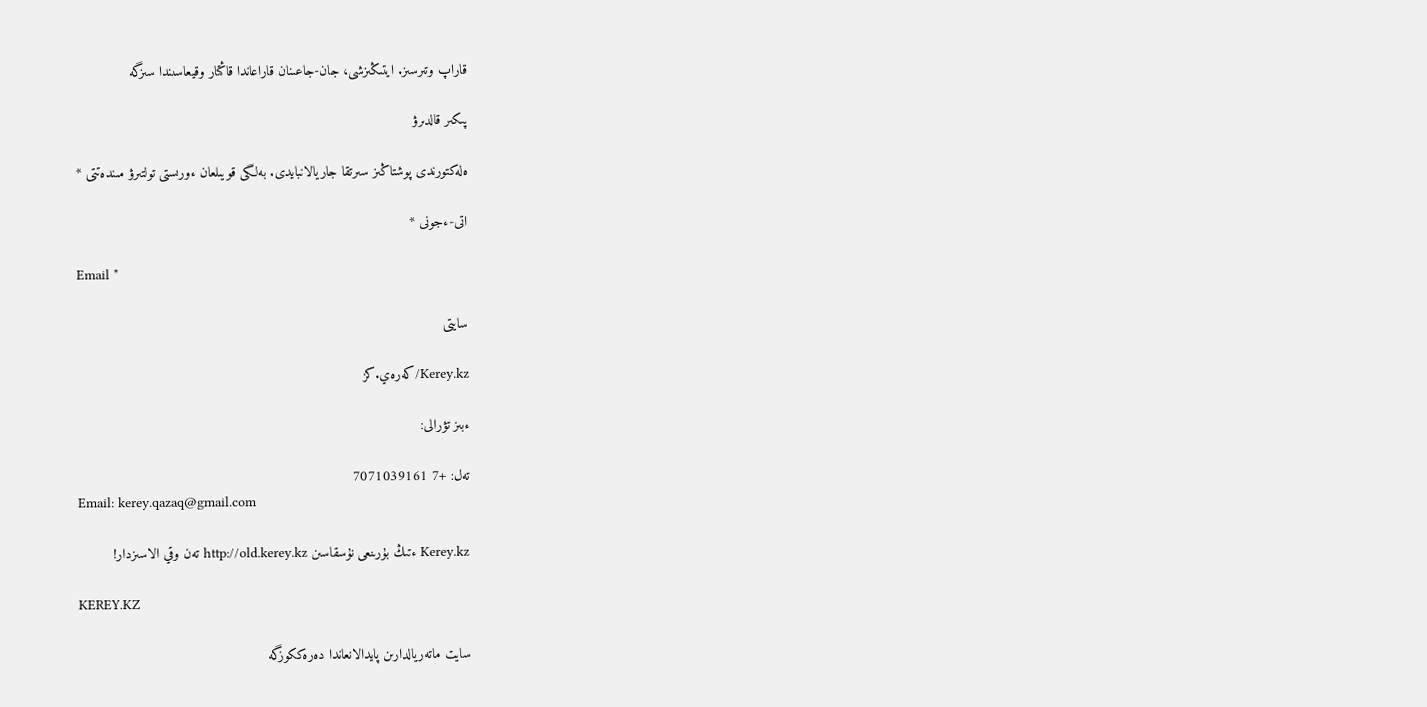قاراپ وتىرسىز. ايتىڭىزشى، جان-جاعىنان قاراعاندا قاڭتار وقيعاسىندا سىزگە

پىكىر قالدىرۋ

ەلەكتورندى پوشتاڭىز سىرتقا جاريالانبايدى. بەلگى قويىلعان ءورىستى تولتىرۋ مىندەتتى *

اتى-ءجونى *

Email *

سايتى

Kerey.kz/كەرەي.كز

ءبىز تۋرالى:

تەل: +7 7071039161
Email: kerey.qazaq@gmail.com

Kerey.kz ءتىڭ بۇرىنعى نۇسقاسىن http://old.kerey.kz تەن وقي الاسىزدار!

KEREY.KZ

سايت ماتەريالدارىن پايدالانعاندا دەرەككوزگە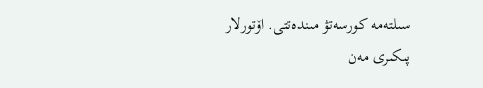سىلتەمە كورسەتۋ مىندەتتى. اۆتورلار پىكىرى مەن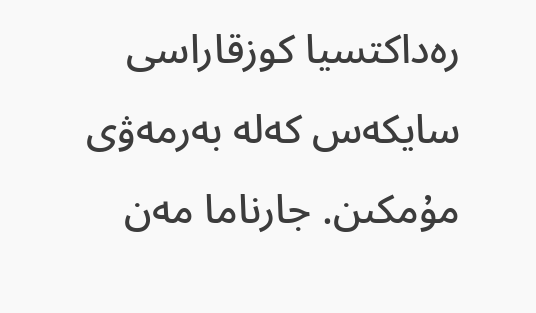رەداكتسيا كوزقاراسى سايكەس كەلە بەرمەۋى مۇمكىن. جارناما مەن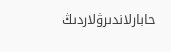حابارلاندىرۋلاردىڭ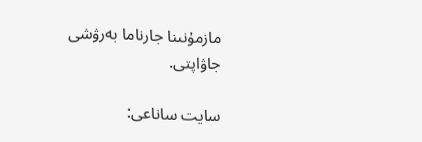مازمۇنىنا جارناما بەرۋشى جاۋاپتى.

سايت ساناعى: